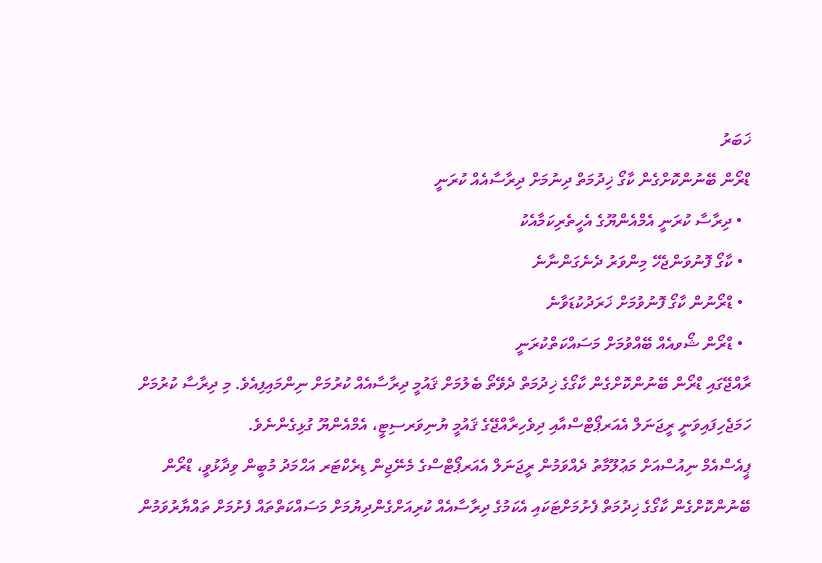ޚަބަރު
ޑްރޯން ބޭނުންކޮށްގެން ކާގޯ ޚިދުމަތް ދިނުމަށް ދިރާސާއެއް ކުރަނީ
  • ދިރާސާ ކުރަނީ އެމްއެންޔޫގެ އެހީތެރިކަމާއެކު
  • ކާގޯ ފޮނުވަންޖެހޭ މިންވަރު ދެނެގަންނާނެ
  • ޑްރޯނުން ކާގޯ ފޮނުވުމަށް ޚަރަދުކުޑަވާނެ
  • ޑްރޯން ޝޯވއެއް ބޭއްވުމަށް މަސައްކަތްކުރަނީ
ރާއްޖޭގައި ޑްރޯން ބޭނުންކޮށްގެން ކާގޯގެ ޚިދުމަތް ދެވޭތޯ ބެލުމަށް ޤައުމީ ދިރާސާއެއް ކުރުމަށް ނިންމައިފިއެވެ. މި ދިރާސާ ކުރުމަށް ހަމަޖެހިފައިވަނީ ރީޖަނަލް އެއަރޕޯޓްސްއާއި ދިވެހިރާއްޖޭގެ ޤައުމީ ޔުނިވަރސިޓީ، އެމްއެންޔޫ ގުޅިގެންނެވެ.
ޕީއެސްއެމް ނިއުސްއަށް މަޢުލޫމާތު ދެއްވަމުން ރީޖަނަލް އެއަރޕޯޓްސްގެ މެނޭޖިން ޑިރެކްޓަރ އަޙްމަދު މުބީން ވިދާޅުވީ، ޑްރޯން ބޭނުންކޮށްގެން ކާގޯގެ ޚިދުމަތް ފެށުމަށްޓަކައި އެކަމުގެ ދިރާސާއެއް ކުރިއަށްގެންދިޔުމަށް މަސައްކަތްތައް ފެށުމަށް ތައްޔާރުވަމުން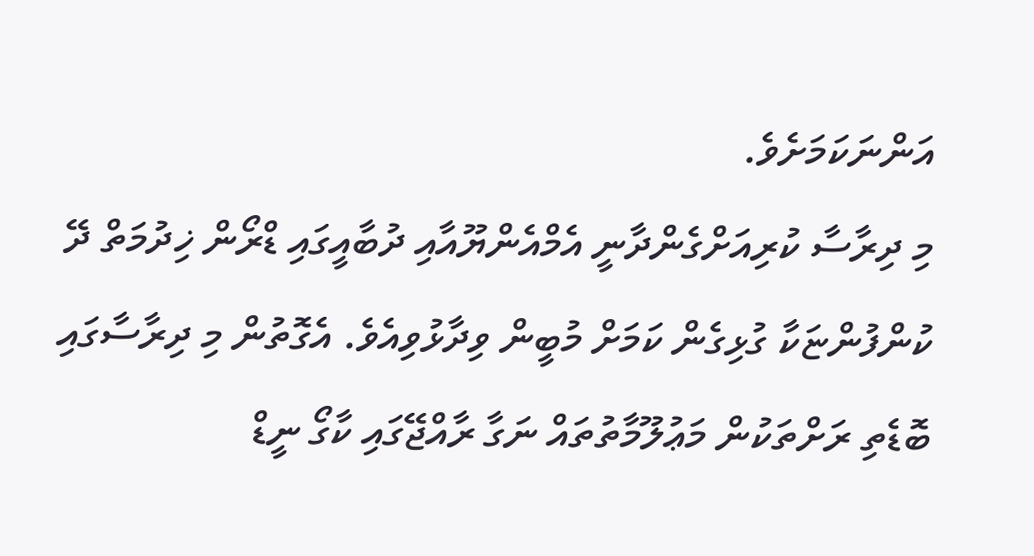އަންނަކަމަށެވެ.
މި ދިރާސާ ކުރިއަށްގެންދާނީ އެމްއެންޔޫއާއި ދުބާއީގައި ޑްރޯން ޚިދުމަތް ދޭ ކުންފުންޏަކާ ގުޅިގެން ކަމަށް މުބީން ވިދާޅުވިއެވެ. އެގޮތުން މި ދިރާސާގައި ބޮޑެތި ރަށްތަކުން މަޢުލޫމާތުތައް ނަގާ ރާއްޖޭގައި ކާގޯ ނީޑް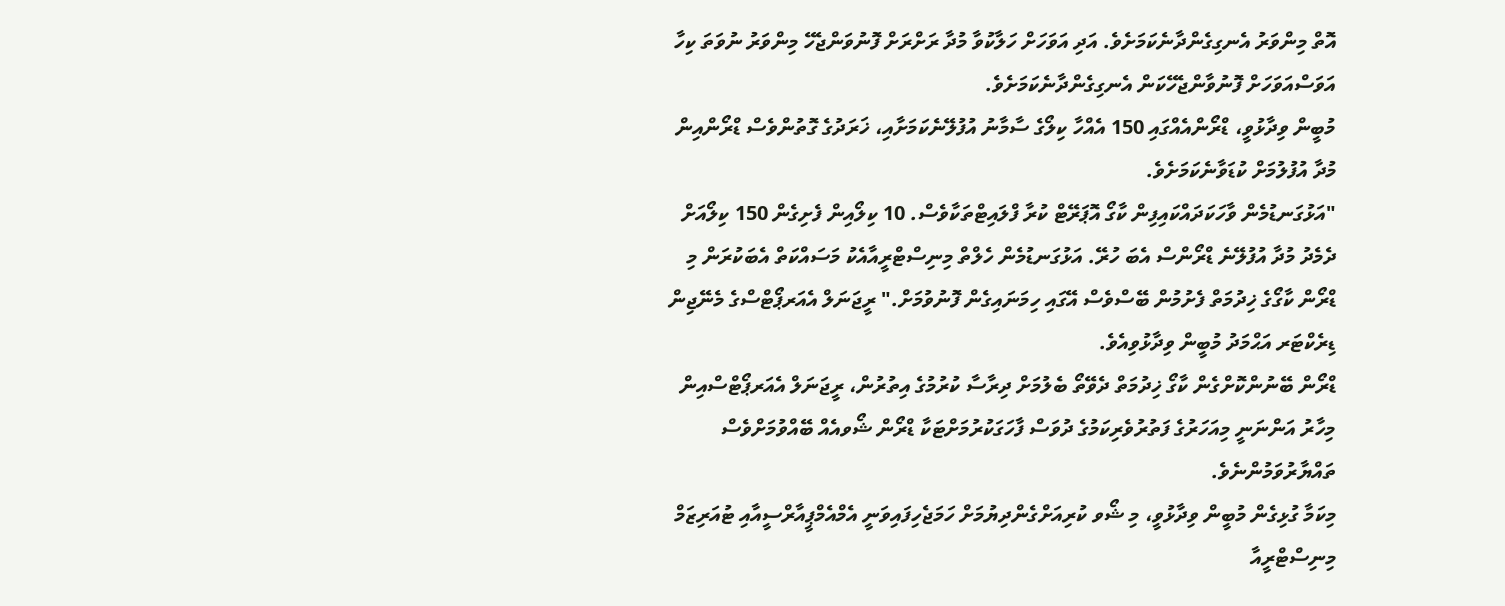އޮތް މިންވަރު އެނގިގެންދާނެކަމަށެވެ. އަދި އަވަހަށް ހަލާކުވާ މުދާ ރަށްރަށް ފޮނުވަންޖެހޭ މިންވަރު ނުވަތަ ކިހާ އަވަސްއަވަހަށް ފޮނުވާންޖެހޭކަން އެނގިގެންދާނެކަމަށެވެ.
މުބީން ވިދާޅުވީ، ޑްރޯންއެއްގައި 150 އެއްހާ ކިލޯގެ ސާމާނު އުފުލޭނެކަމަށާއި، ޚަރަދުގެ ގޮތުންވެސް ޑްރޯންއިން މުދާ އުފުލުމަށް ކުޑަވާނެކަމަށެވެ.
"އަޅުގަނޑުމެން ވާހަކަދައްކައިފިން ކާގޯ އޮޕަރޭޓް ކުރާ ފްލައިޓްތަކާވެސް. 10 ކިލޯއިން ފެށިގެން 150 ކިލޯއަށް ދެމެދު މުދާ އުފުލޭނެ ޑްރޯންސް އެބަ ހުރޭ. އަޅުގަނޑުމެން ހެލްތް މިނިސްޓްރީއާއެކު މަސައްކަތް އެބަކުރަން މި ޑްރޯން ކާގޯގެ ޚިދުމަތް ފެށުމުން ބޭސްވެސް އޭގައި ހިމަނައިގެން ފޮނުވުމަށް." ރީޖަނަލް އެއަރޕޯޓްސްގެ މެނޭޖިން ޑިރެކްޓަރ އަޙްމަދު މުބީން ވިދާޅުވިއެވެ.
ޑްރޯން ބޭނުންކޮށްގެން ކާގޯ ޚިދުމަތް ދެވޭތޯ ބެލުމަށް ދިރާސާ ކުރުމުގެ އިތުރުން، ރީޖަނަލް އެއަރޕޯޓްސްއިން މިހާރު އަންނަނީ މިއަހަރުގެ ފަތުރުވެރިކަމުގެ ދުވަސް ފާހަގަކުރުމަށްޓަކާ ޑްރޯން ޝޯވއެއް ބޭއްވުމަށްވެސް ތައްޔާރުވަމުންނެވެ.
މިކަމާ ގުޅިގެން މުބީން ވިދާޅުވީ، މި ޝޯވ ކުރިއަށްގެންދިޔުމަށް ހަމަޖެހިފައިވަނީ އެމްއެމްޕީއާރްސީއާއި ޓުއަރިޒަމް މިނިސްޓްރީއާ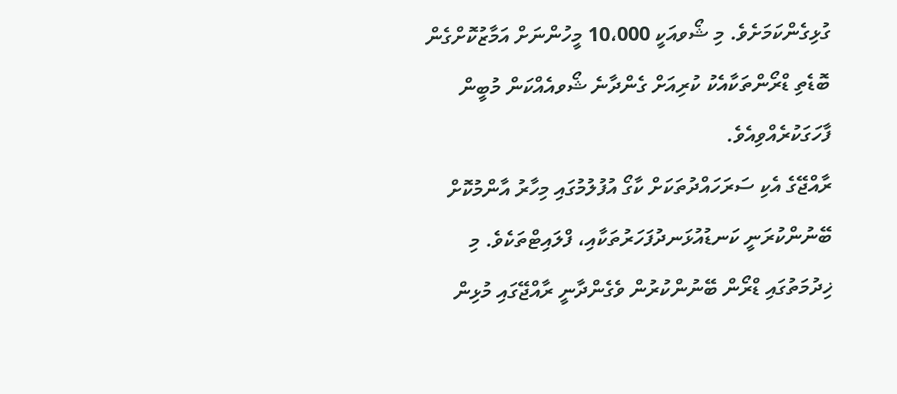ގުޅިގެންކަމަށެވެ. މި ޝޯވއަކީ 10،000 މީހުންނަށް އަމާޒުކޮށްގެން ބޮޑެތި ޑްރޯންތަކާއެކު ކުރިއަށް ގެންދާނެ ޝޯވއެއްކަން މުބީން ފާހަގަކުރެއްވިއެވެ.
ރާއްޖޭގެ އެކި ސަރަހައްދުތަކަށް ކާގޯ އުފުލުމުގައި މިހާރު އާންމުކޮށް ބޭނުންކުރަނީ ކަނޑުއުޅަނދުފަހަރުތަކާއި، ފްލައިޓްތަކެވެ. މި ޚިދުމަތުގައި ޑްރޯން ބޭނުންކުރުން ވެގެންދާނީ ރާއްޖޭގައި މުޅިން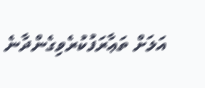އަލަށް ތަޢާރަފުކުރެވިގެންދާނެ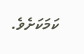ކަމަކަށެވެ.